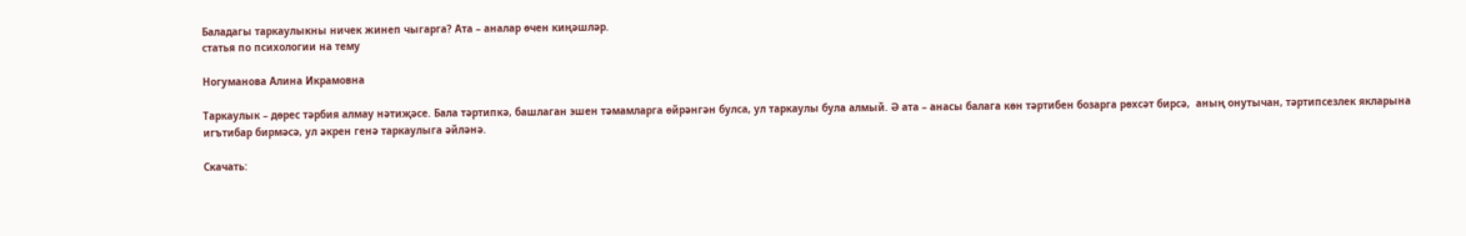Баладагы таркаулыкны ничек жинеп чыгарга? Ата – аналар өчен киңәшләр.
статья по психологии на тему

Ногуманова Алина Икрамовна

Таркаулык – дөрес тәрбия алмау нәтиҗәсе. Бала тәртипкә, башлаган эшен тәмамларга өйрәнгән булса, ул таркаулы була алмый. Ә ата – анасы балага көн тәртибен бозарга рөхсәт бирсә,  аның онутычан, тәртипсезлек якларына игътибар бирмәсә, ул әкрен генә таркаулыга әйләнә.

Скачать: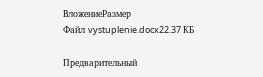ВложениеРазмер
Файл vystuplenie.docx22.37 КБ

Предварительный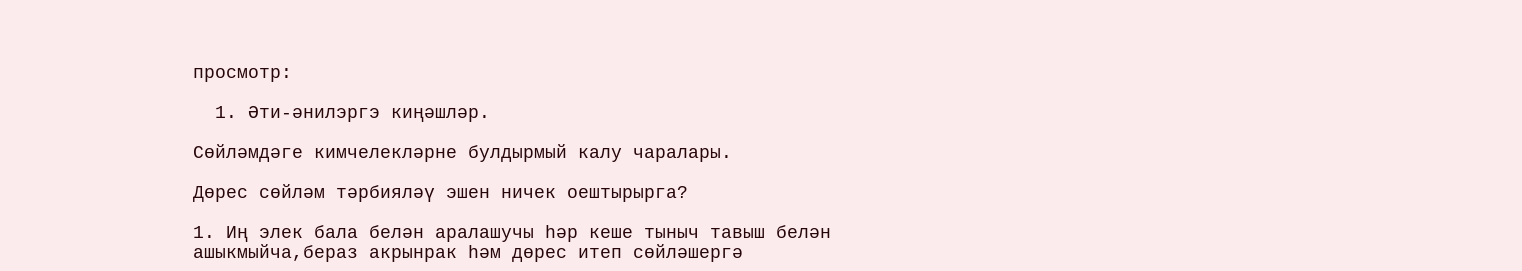просмотр:

  1. Әти-әнилэргэ киңәшләр.

Сөйләмдәге кимчелекләрне булдырмый калу чаралары.

Дөрес сөйләм тәрбияләү эшен ничек оештырырга?

1. Иң элек бала белән аралашучы һәр кеше тыныч тавыш белән ашыкмыйча,бераз акрынрак һәм дөрес итеп сөйләшергә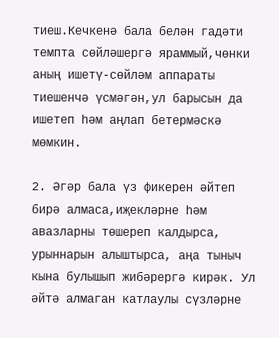тиеш.Кечкенә бала белән гадәти темпта сөйләшергә яраммый,чөнки аның ишетү-сөйләм аппараты тиешенчә үсмәгән,ул барысын да ишетеп һәм аңлап бетермәскә мөмкин.

2. Әгәр бала үз фикерен әйтеп бирә алмаса,иҗекләрне һәм авазларны төшереп калдырса, урыннарын алыштырса, аңа тыныч кына булышып жибәрергә кирәк. Ул әйтә алмаган катлаулы сүзләрне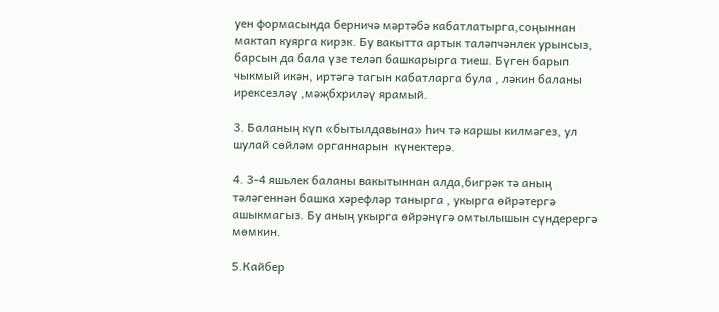уен формасында берничә мәртәбә кабатлатырга,соңыннан мактап куярга кирэк. Бу вакытта артык таләпчәнлек урынсыз,  барсын да бала үзе теләп башкарырга тиеш. Бүген барып чыкмый икән, иртәгә тагын кабатларга була , ләкин баланы ирексезләү ,мәҗбхриләү ярамый.

3. Баланың күп «бытылдавына» һич тә каршы килмәгез, ул шулай сөйләм органнарын  күнектерә.

4. 3-4 яшьлек баланы вакытыннан алда,бигрәк тә аның тәләгеннән башка хәрефләр танырга , укырга өйрәтергә ашыкмагыз. Бу аның укырга өйрәнүгә омтылышын сүндерергә мөмкин.

5.Кайбер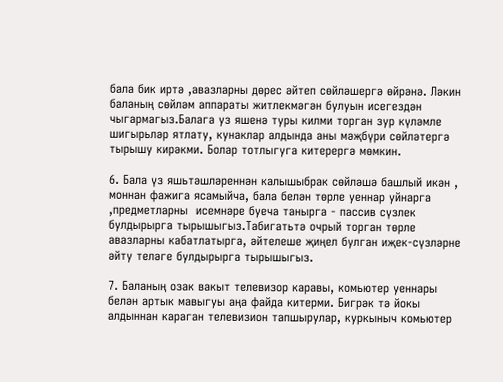бала бик иртә ,авазларны дөрес әйтеп сөйләшергә өйрәнә. Ләкин баланың сөйләм аппараты житлекмәгән булуын исегездән чыгармагыз.Балага уз яшенә туры килми торган зур күләмле шигырьләр ятлату, кунаклар алдында аны мәҗбүри сөйләтергә тырышу кирәкми. Болар тотлыгуга китерергә мөмкин.

6. Бала үз яшьтәшләреннән калышыбрак сөйләшә башлый икән , моннан фажига ясамыйча, бала белән төрле уеннар уйнарга ,предметларны  исемнәре буеча танырга - пассив сүзлек булдырырга тырышыгыз.Табигатьтә очрый торган төрле авазларны кабатлатырга, әйтелеше җиңел булган иҗек-сүзләрне әйту теләге булдырырга тырышыгыз.

7. Баланың озак вакыт телевизор каравы, комьютер уеннары белән артык мавыгуы аңа файда китерми. Бигрәк тә йокы алдыннан караган телевизион тапшырулар, куркыныч комьютер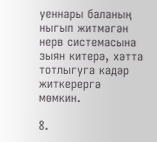уеннары баланың ныгып житмәгән нерв системасына зыян китерә, хәтта тотлыгуга кадәр житкерергә мөмкин.

8.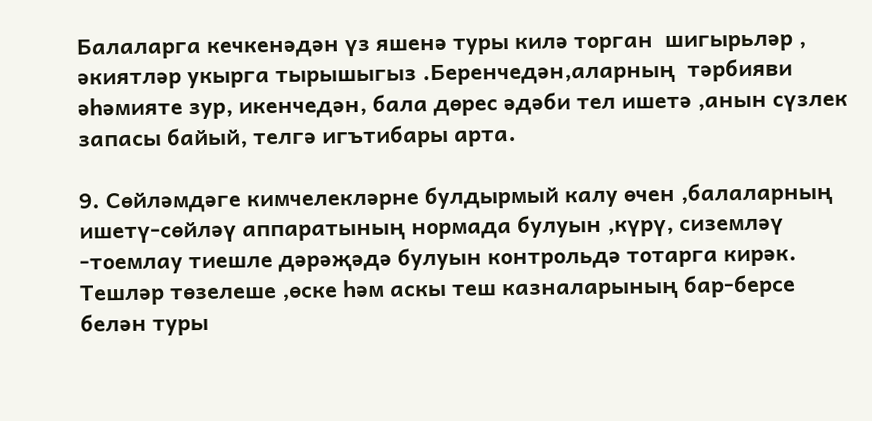Балаларга кечкенәдән үз яшенә туры килә торган  шигырьләр , әкиятләр укырга тырышыгыз .Беренчедән,аларның  тәрбияви әһәмияте зур, икенчедән, бала дөрес әдәби тел ишетә ,анын сүзлек запасы байый, телгә игътибары арта.

9. Сөйләмдәге кимчелекләрне булдырмый калу өчен ,балаларның ишетү-сөйләү аппаратының нормада булуын ,күрү, сиземләү -тоемлау тиешле дәрәҗәдә булуын контрольдә тотарга кирәк. Тешләр төзелеше ,өске һәм аскы теш казналарының бар-берсе белән туры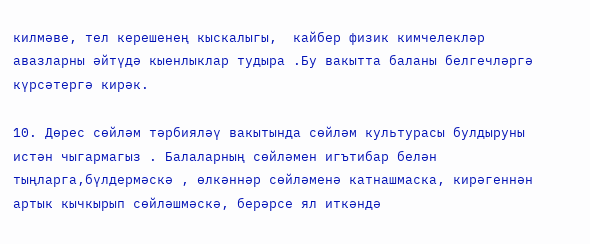килмәве, тел керешенең кыскалыгы,  кайбер физик кимчелекләр авазларны әйтүдә кыенлыклар тудыра .Бу вакытта баланы белгечләргә күрсәтергә кирәк.

10. Дөрес сөйләм тәрбияләү вакытында сөйләм культурасы булдыруны истән чыгармагыз . Балаларның сөйләмен игътибар белән тыңларга,бүлдермәскә , өлкәннәр сөйләменә катнашмаска, кирәгеннән артык кычкырып сөйләшмәскә, берәрсе ял иткәндә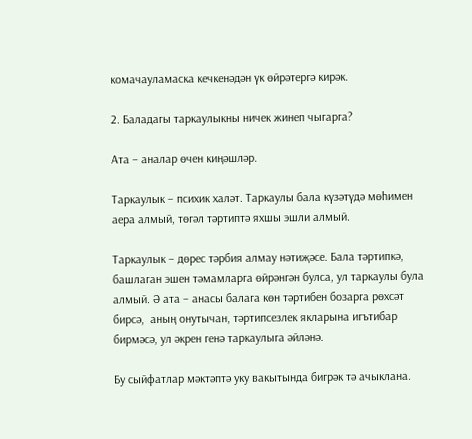комачауламаска кечкенәдән үк өйрәтергә кирәк.

2. Баладагы таркаулыкны ничек жинеп чыгарга?

Ата – аналар өчен киңәшләр.

Таркаулык – психик халәт. Таркаулы бала күзәтүдә мөһимен аера алмый, төгәл тәртиптә яхшы эшли алмый.

Таркаулык – дөрес тәрбия алмау нәтиҗәсе. Бала тәртипкә, башлаган эшен тәмамларга өйрәнгән булса, ул таркаулы була алмый. Ә ата – анасы балага көн тәртибен бозарга рөхсәт бирсә,  аның онутычан, тәртипсезлек якларына игътибар бирмәсә, ул әкрен генә таркаулыга әйләнә.

Бу сыйфатлар мәктәптә уку вакытында бигрәк тә ачыклана.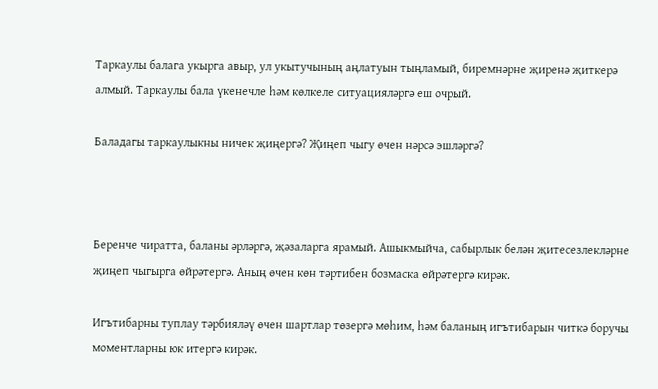Таркаулы балага укырга авыр, ул укытучының аңлатуын тыңламый, биремнәрне җиренә җиткерә алмый. Таркаулы бала үкенечле һәм көлкеле ситуацияләргә еш очрый.

Баладагы таркаулыкны ничек җиңергә? Җиңеп чыгу өчен нәрсә эшләргә?



Беренче чиратта, баланы әрләргә, җәзаларга ярамый. Ашыкмыйча, сабырлык белән җитесезлекләрне җиңеп чыгырга өйрәтергә. Аның өчен көн тәртибен бозмаска өйрәтергә кирәк.

Игътибарны туплау тәрбияләү өчен шартлар төзергә мөһим, һәм баланың игътибарын читкә боручы моментларны юк итергә кирәк.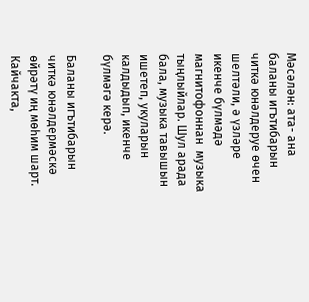Мәсәлән: ата- ана баланы игътибарын читкә юнәлдеруе өчен шелтәли, ә үзләре икенче бүлмәдә магнитофоннан  музыка тыңлыйлар. Шул арада бала, музыка тавышын ишетеп, укуларын калдыдып, икенче бүлмәгә керә.

Баланы игътибарын читкә юнәлдермәскә өйрәтү иң мөһим шарт. Кайчакта,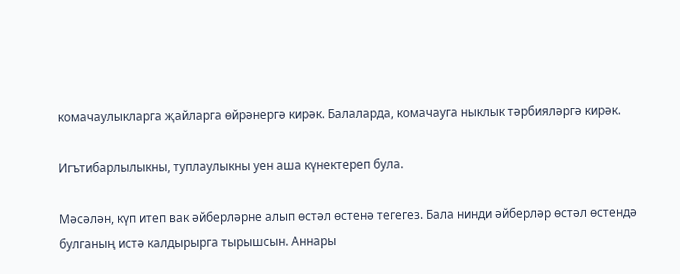комачаулыкларга җайларга өйрәнергә кирәк. Балаларда, комачауга ныклык тәрбияләргә кирәк.

Игътибарлылыкны, туплаулыкны уен аша күнектереп була.

Мәсәлән, күп итеп вак әйберләрне алып өстәл өстенә тегегез. Бала нинди әйберләр өстәл өстендә булганың истә калдырырга тырышсын. Аннары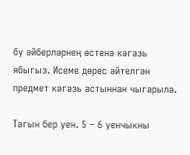бу әйберләрнең өстенә кәгазь ябыгыз. Исеме дөрес әйтелгән предмет кәгазь астыннан чыгарыла.

Тагын бер уен. 5 – 6 уенчыкны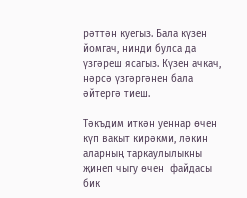рәттән куегыз. Бала күзен йомгач, нинди булса да үзгәреш ясагыз. Күзен ачкач, нәрсә үзгәргәнен бала әйтергә тиеш.

Тәкъдим иткән уеннар өчен күп вакыт кирәкми, ләкин аларның таркаулылыкны җинеп чыгу өчен  файдасы бик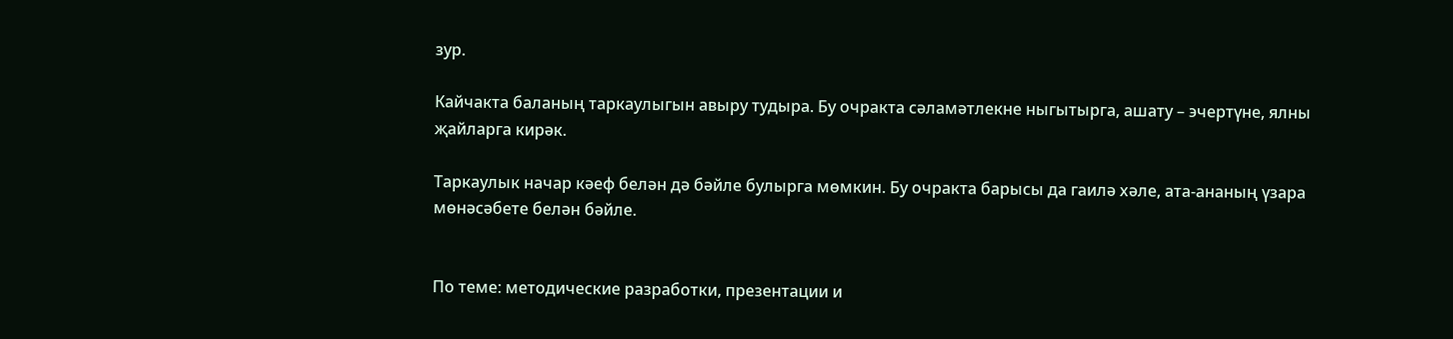зур.

Кайчакта баланың таркаулыгын авыру тудыра. Бу очракта сәламәтлекне ныгытырга, ашату – эчертүне, ялны җайларга кирәк.

Таркаулык начар кәеф белән дә бәйле булырга мөмкин. Бу очракта барысы да гаилә хәле, ата-ананың үзара мөнәсәбете белән бәйле.


По теме: методические разработки, презентации и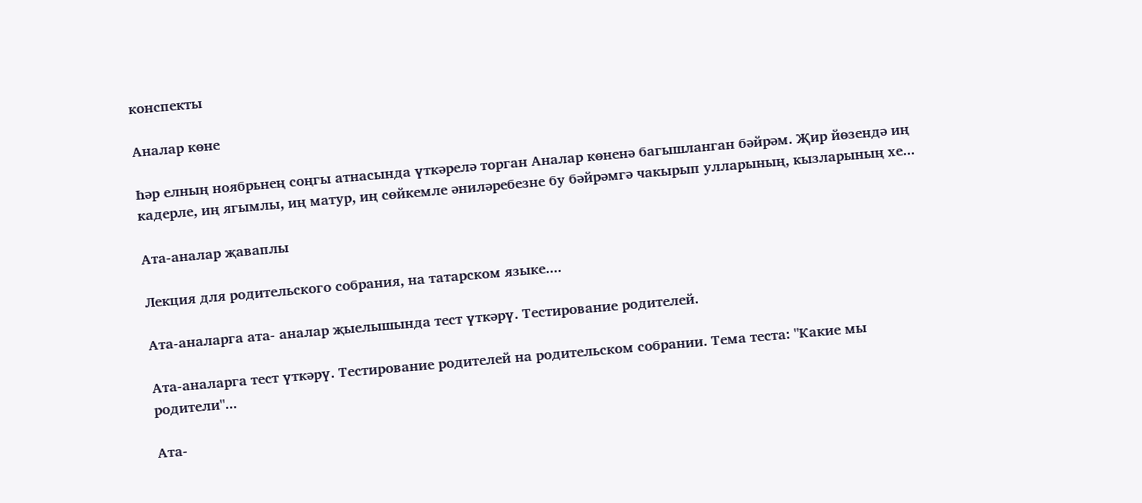конспекты

Аналар көне

Һәр елның ноябрьнең соңгы атнасында үткәрелә торган Аналар көненә багышланган бәйрәм. Җир йөзендә иң кадерле, иң ягымлы, иң матур, иң сөйкемле әниләребезне бу бәйрәмгә чакырып улларының, кызларының хе...

Ата-аналар җаваплы

Лекция для родительского собрания, на татарском языке....

Ата-аналарга ата- аналар җыелышында тест үткәрү. Тестирование родителей.

Ата-аналарга тест үткәрү. Тестирование родителей на родительском собрании. Тема теста: "Какие мы родители"...

Ата-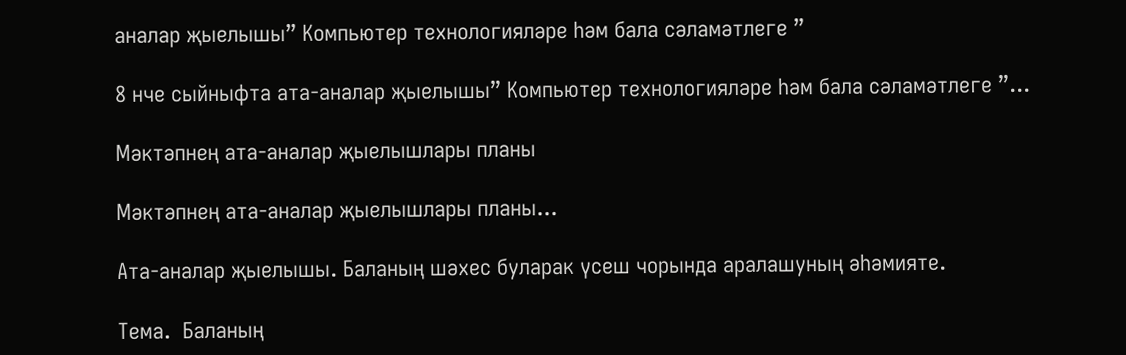аналар җыелышы” Компьютер технологияләре һәм бала сәламәтлеге ”

8 нче сыйныфта ата-аналар җыелышы” Компьютер технологияләре һәм бала сәламәтлеге ”...

Мәктәпнең ата-аналар җыелышлары планы

Мәктәпнең ата-аналар җыелышлары планы...

Ата-аналар җыелышы. Баланың шәхес буларак үсеш чорында аралашуның әһәмияте.

Тема.  Баланың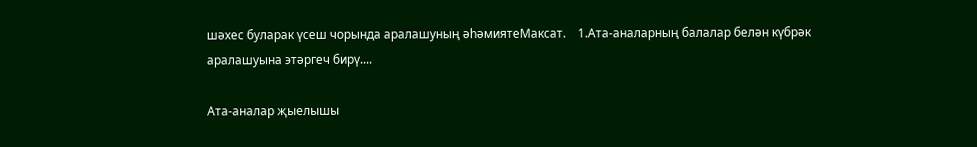шәхес буларак үсеш чорында аралашуның әһәмиятеМаксат.    1.Ата-аналарның балалар белән күбрәк аралашуына этәргеч бирү....

Ата-аналар җыелышы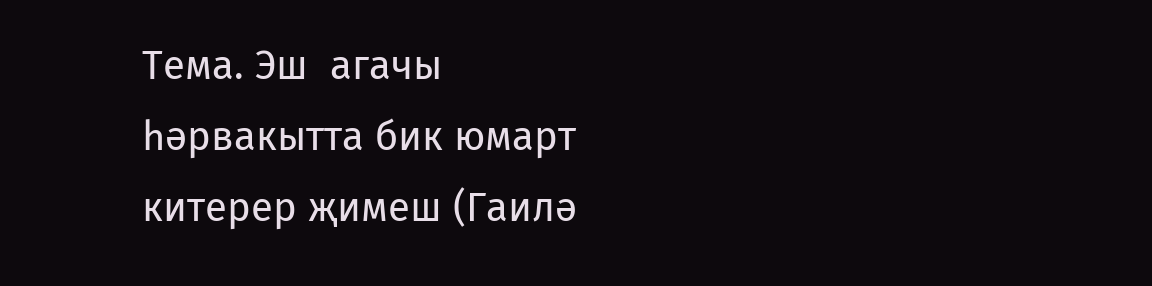Тема. Эш  агачы һәрвакытта бик юмарт китерер җимеш (Гаилә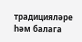традицияләре һәм балага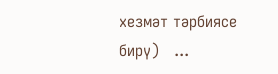хезмәт тәрбиясе бирү)   ...